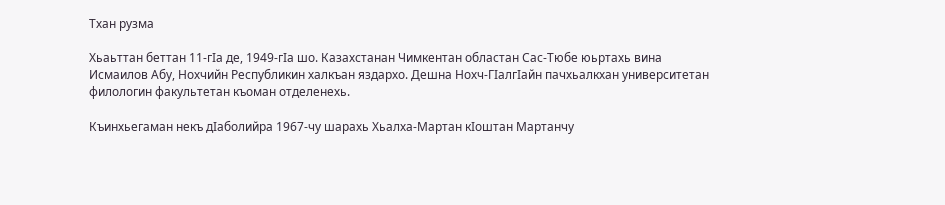Тхан рузма

Хьаьттан беттан 11-гIа де, 1949-гIа шо. Казахстанан Чимкентан областан Сас-Тюбе юьртахь вина Исмаилов Абу, Нохчийн Республикин халкъан яздархо. Дешна Нохч-ГIалгIайн пачхьалкхан университетан филологин факультетан къоман отделенехь.

Къинхьегаман некъ дIаболийра 1967-чу шарахь Хьалха-Мартан кIоштан Мартанчу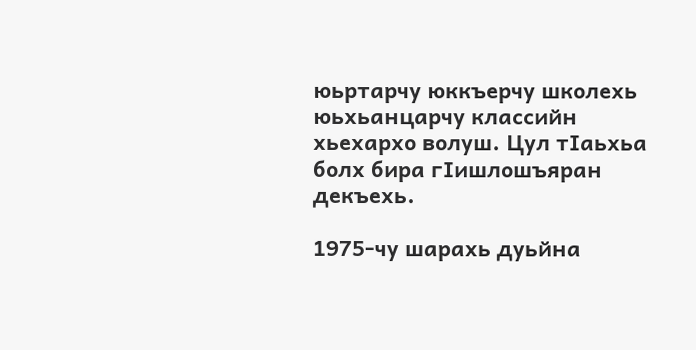юьртарчу юккъерчу школехь юьхьанцарчу классийн хьехархо волуш. Цул тIаьхьа болх бира гIишлошъяран декъехь.

1975-чу шарахь дуьйна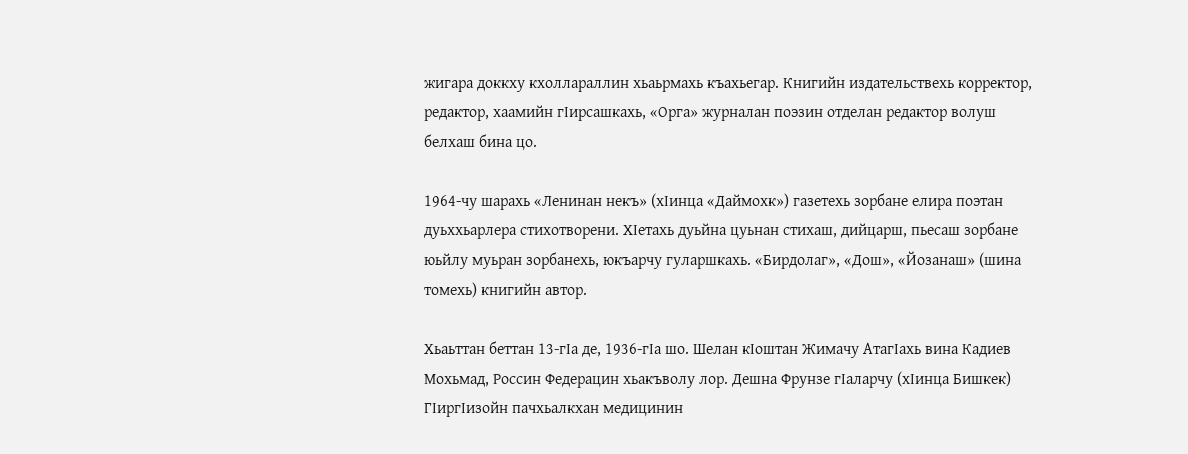жигара доккху кхоллараллин хьаьрмахь къахьегар. Книгийн издательствехь корректор, редактор, хаамийн гIирсашкахь, «Орга» журналан поэзин отделан редактор волуш белхаш бина цо.

1964-чу шарахь «Ленинан некъ» (хIинца «Даймохк») газетехь зорбане елира поэтан дуьххьарлера стихотворени. ХIетахь дуьйна цуьнан стихаш, дийцарш, пьесаш зорбане юьйлу муьран зорбанехь, юкъарчу гуларшкахь. «Бирдолаг», «Дош», «Йозанаш» (шина томехь) книгийн автор.

Хьаьттан беттан 13-гIа де, 1936-гIа шо. Шелан кIоштан Жимачу АтагIахь вина Кадиев Мохьмад, Россин Федерацин хьакъволу лор. Дешна Фрунзе гIаларчу (хIинца Бишкек) ГIиргIизойн пачхьалкхан медицинин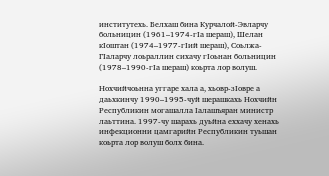институтехь. Белхаш бина Курчалой-Эвларчу больницин (1961–1974-гIа шераш), Шелан кIоштан (1974–1977-гIий шераш), Соьлжа-ГIаларчу лоьраллин сихачу гIоьнан больницин (1978–1990-гIа шераш) коьрта лор волуш.

Нохчийчоьнна уггаре хала а, хьовр-зIовре а даьхкинчу 1990–1995-чуй шерашкахь Нохчийн Республикин могашалла Iалашъяран министр лаьттина. 1997-чу шарахь дуьйна еххачу хенахь инфекционни цамгарийн Республикин туьшан коьрта лор волуш болх бина.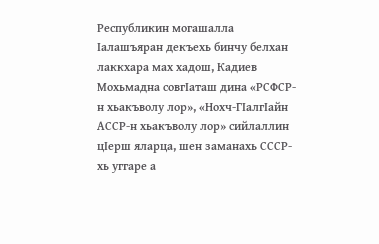Республикин могашалла Iалашъяран декъехь бинчу белхан лаккхара мах хадош, Кадиев Мохьмадна совгIаташ дина «РСФСР-н хьакъволу лор», «Нохч-ГIалгIайн АССР-н хьакъволу лор» сийлаллин цIерш яларца, шен заманахь СССР-хь уггаре а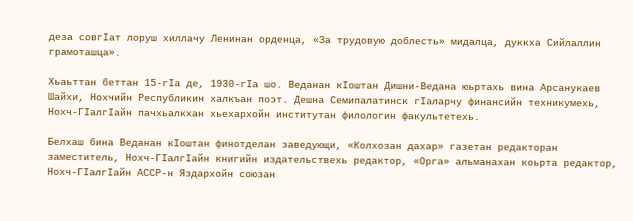деза совгIат лоруш хиллачу Ленинан орденца, «За трудовую доблесть» мидалца, дуккха Сийлаллин грамоташца».

Хьаьттан беттан 15-гIа де, 1930-гIа шо. Веданан кIоштан Дишни-Ведана юьртахь вина Арсанукаев Шайхи, Нохчийн Республикин халкъан поэт. Дешна Семипалатинск гIаларчу финансийн техникумехь, Нохч-ГIалгIайн пачхьалкхан хьехархойн институтан филологин факультетехь.

Белхаш бина Веданан кIоштан финотделан заведующи, «Колхозан дахар» газетан редакторан заместитель, Нохч-ГIалгIайн книгийн издательствехь редактор, «Орга» альманахан коьрта редактор, Нохч-ГIалгIайн АССР-н Яздархойн союзан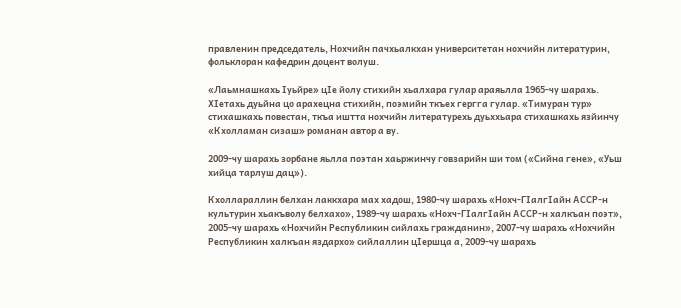правленин председатель, Нохчийн пачхьалкхан университетан нохчийн литературин, фольклоран кафедрин доцент волуш.

«Лаьмнашкахь Iуьйре» цIе йолу стихийн хьалхара гулар араяьлла 1965-чу шарахь. ХIетахь дуьйна цо арахецна стихийн, поэмийн ткъех гергга гулар. «Тимуран тур» стихашкахь повестан, ткъа иштта нохчийн литературехь дуьххьара стихашкахь язйинчу «Кхолламан сизаш» романан автор а ву.

2009-чу шарахь зорбане яьлла поэтан хаьржинчу говзарийн ши том («Сийна гене», «Уьш хийца тарлуш дац»).

Кхоллараллин белхан лаккхара мах хадош, 1980-чу шарахь «Нохч-ГIалгIайн АССР-н культурин хьакъволу белхахо», 1989-чу шарахь «Нохч-ГIалгIайн АССР-н халкъан поэт», 2005-чу шарахь «Нохчийн Республикин сийлахь гражданин», 2007-чу шарахь «Нохчийн Республикин халкъан яздархо» сийлаллин цIершца а, 2009-чу шарахь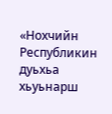«Нохчийн Республикин дуьхьа хьуьнарш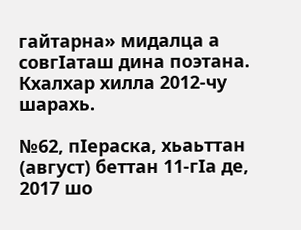гайтарна» мидалца а совгIаташ дина поэтана. Кхалхар хилла 2012-чу шарахь.

№62, пIераска, хьаьттан (август) беттан 11-гIа де, 2017 шо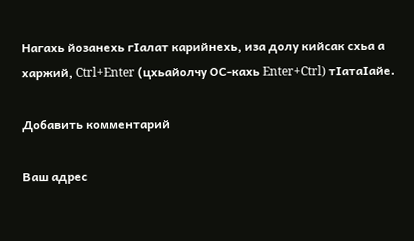Нагахь йозанехь гIалат карийнехь, иза долу кийсак схьа а харжий, Ctrl+Enter (цхьайолчу ОС-кахь Enter+Ctrl) тIатаIайе.

Добавить комментарий

Ваш адрес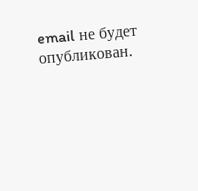email не будет опубликован.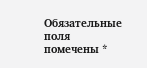Обязательные поля помечены *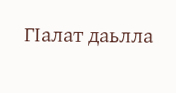ГIалат даьлла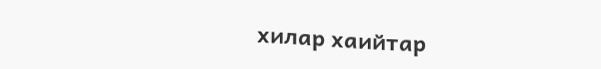хилар хаийтар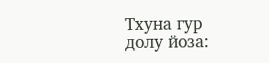Тхуна гур долу йоза: